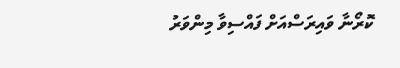ކޮރޯނާ ވައިރަސްއަށް ފައްސިވާ މިންވަރު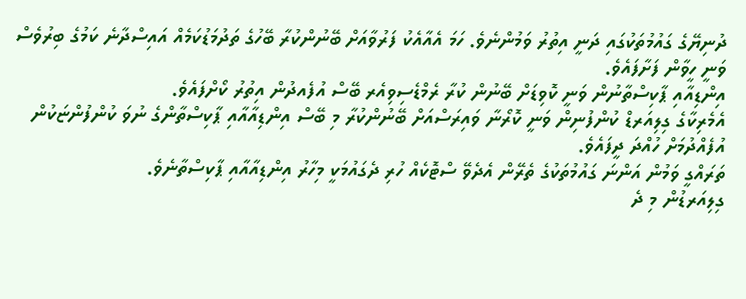ދުނިޔޭގެ ގައުމުތަކުގައި ދަނީ އިތުރު ވަމުންނެވެ. ހަމަ އެއާއެކު ފަރުވާއަށް ބޭނުންކުރާ ބޭހުގެ ތަދުމަޑުކަމެއް އައިސްދާނެ ކަމުގެ ބިރުވެސް ވަނީ ހީވާން ފަށާފައެވެ.
އިންޑިއާއި ޕާކިސްތާނުން ވަނީ ކޮވިޑަށް ބޭނުން ކުރާ ރެމްޑެސިވިއެރ ބޭސް އުފެއދުން އިތުރު ކޯށްފައެވެ.
އެމެރިކާގެ ގިލިއަރޑް ކުންފުނިން ވަނީ ކޮރޯނާ ވައިރަސްއަށް ބޭނުންކުރާ މި ބޭސް އިންޑިއާއާއި ޕާކިސްތާންގެ ނުވަ ކުންފުންޏަކުން އުފެއްދުމަށް ހުއްދަ ދީފައެވެ.
ތަރައްގީ ވަމުން އަންނަ ގައުމުތަކުގެ ތެރޭން އެދެވޭ ސްޓޮކެއް ހުރި ދެގައުމަކީ މިހާރު އިންޑިއާއާއި ޕާކިސްތާނެވެ.
ގިލިއަރޑުން މި ދެ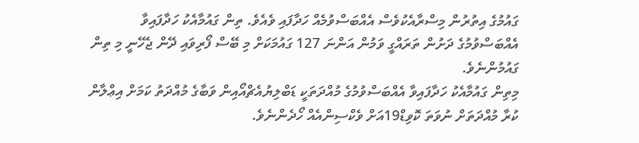ގައުމުގެ އިތުރުން މިސްރާއެކުވެސް އެއްބަސްވުމެއް ހަދާފައި ވެއެވެ. ތިން ގައުމާއެކު ހަދާފައިވާ އެއްބަސްވުމުގެ ދަށުން ތަރައްގީ ވަމުން އަންނަ 127 ގައުމަކަށް މި ބޭސް ފޯރިވައި ދޭން ޖެހޭނީ މި ތިން ގައުމުންނެވެ.
މިތިން ގައުމާއެކު ހަދާފައިވާ އެއްބަސްވުމުގެ މުއްދަތަކީ ޑަބްލިޔުއެޗްއޯއިން ވަބާގެ މުއްދަތު ކަމަށް އިޢްލާން ކުރާ މުއްދަތަށް ނުވަތަ ކޮވިޑް19އަށް ވެކްސިންއެއް ހޯދެންނެވެ.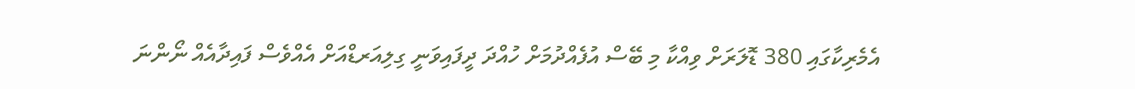އެމެރިކާގައި 380 ޑޮލަރަށް ވިއްކާ މި ބޭސް އުފެއްދުމަށް ހުއްދަ ދީފައިވަނީ ގިލިއަރޑްއަށް އެއްވެސް ފައިދާއެއް ނޯންނަ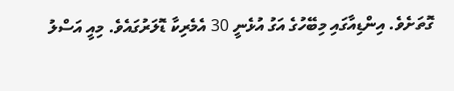ގޮތަށެވެ. އިންޑިއާގައި މިބޭހުގެ އަގު އުޅެނީ 30 އެމެރިކާ ޑޮލަރުގައެވެ. މިއީ އަސްލު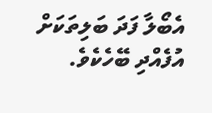އެބޯލާ ފަދަ ބަލިތަކަށް އުފެއްދި ބޭހެކެވެ.